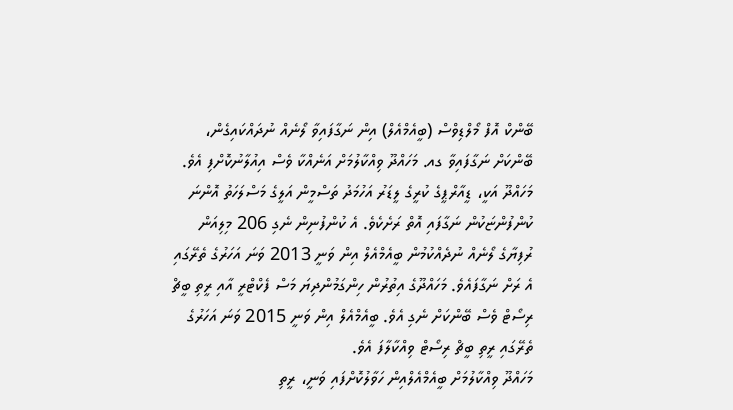ބޭންކް އޮފް މޯލްޑިވްސް (ބީއެމްއެލް) އިން ނަގާފައިވާ ލޯނެއް ނުދައްކައިގެން، ބޭންކަށް ނަގާފައިވާ ގއ. މަހައްދޫ ވިއްކާލުމަށް އަނެއްކާ ވެސް އިއުލާނުކޮށްފި އެވެ.
މަހައްދޫ އަކީ، ޑީއާރްޕީގެ ކުރީގެ ލީޑަރު އަހުމަދު ތަސްމީން އަލީގެ މަސްލަހަތު އޮންނަ ކުންފުންޏަކުން ނަގާފައި އޮތް ރަށެކެވެ. އެ ކުންފުނިން ނެގި 206 މިލިއަން ރުފިޔާގެ ލޯނެއް ނުދެއްކުމުން ބީއެމްއެލް އިން ވަނީ 2013 ވަނަ އަހަރުގެ ތެރޭގައި އެ ރަށް ނަގާފައެވެ. މަހައްދޫގެ އިތުރުން ހިންގަމުންދިޔަ މަސް ފެކްޓްރީ އާއި ރީތި ބީޗް ރިސޯޓް ވެސް ބޭންކަށް ނެގި އެވެ. ބީއެމްއެލް އިން ވަނީ 2015 ވަނަ އަހަރުގެ ތެރޭގައި ރީތި ބީޗް ރިސޯޓް ވިއްކާލާފަ އެވެ.
މަހައްދޫ ވިއްކާލުމަށް ބީއެމްއެލްއިން ހަވާލުކޮށްފައި ވަނީ، ރީތި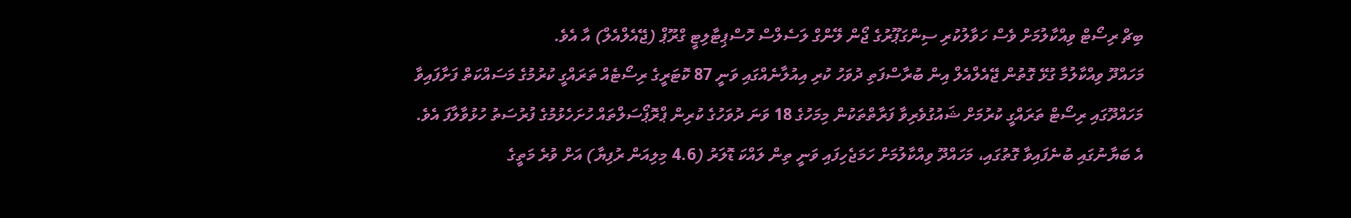ބިޗް ރިސޯޓް ވިއްކާލުމަށް ވެސް ހަވާލުކުރި ސިންގަޕޫރުގެ ޖޯން ލޭންގް ލަސެލްސް ހޮސްޕިޓާލިޓީ ގްރޫޕް (ޖޭއެލްއެލް) އާ އެވެ.
މަހައްދޫ ވިއްކާލުމާ ގުޅޭ ގޮތުން ޖޭއެލްއެލް އިން ބުރާސްފަތި ދުވަހު ކުރި އިއުލާނެއްގައި ވަނީ 87 ކޮޓަރީގެ ރިސޯޓެއް ތަރައްގީ ކުރުމުގެ މަސައްކަތް ފަށާފައިވާ މަހައްދޫގައި ރިސޯޓް ތަރައްގީ ކުރުމަށް ޝައުގުވެރިވާ ފަރާތްތަކުން މިމަހުގެ 18 ވަނަ ދުވަހުގެ ކުރިން ޕްރޮޕޯސަލްތައް ހުށަހެޅުމުގެ ފުރުސަތު ހުޅުވާލާފަ އެވެ.
އެ ބަޔާނުގައި ބުނެފައިވާ ގޮތުގައި، މަހައްދޫ ވިއްކާލުމަށް ހަމަޖެހިފައި ވަނީ ތިން ލައްކަ ޑޮލަރު (4.6 މިލިއަން ރުފިޔާ) އަށް ވުރެ މަތީގެ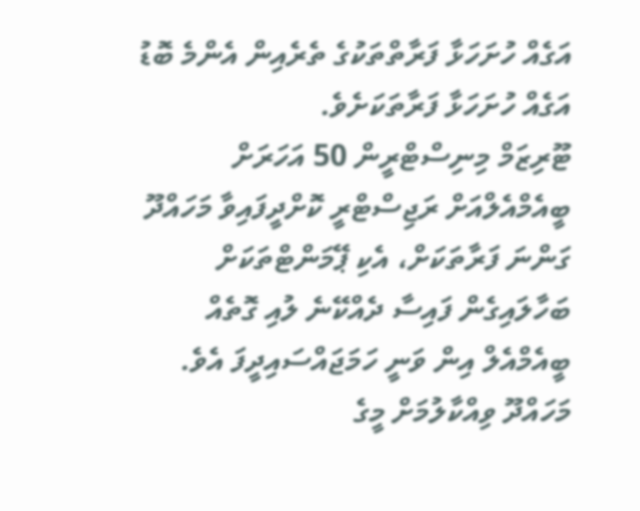އަގެއް ހުށަހަޅާ ފަރާތްތަކުގެ ތެރެއިން އެންމެ ބޮޑު އަގެއް ހުށަހަޅާ ފަރާތަކަށެވެ.
ޓޫރިޒަމް މިނިސްޓްރީން 50 އަހަރަށް ބީއެމްއެލްއަށް ރަޖިސްޓްރީ ކޮށްދީފައިވާ މަހައްދޫ ގަންނަ ފަރާތަކަށް، އެކި ޕޭމަންޓްތަކަށް ބަހާލައިގެން ފައިސާ ދެއްކޭނެ ލުއި ގޮތެއް ބީއެމްއެލް އިން ވަނީ ހަމަޖައްސައިދީފަ އެވެ.
މަހައްދޫ ވިއްކާލުމަށް މީގެ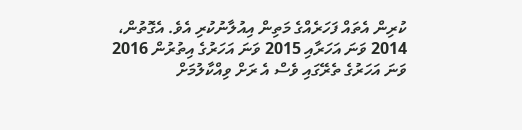ކުރިން އެތައް ފަހަރެއްގެ މަތިން އިއުލާނުކުރި އެވެ. އެގޮތުން، 2014 ވަނަ އަހަރާއި 2015 ވަނަ އަހަރުގެ އިތުރުން 2016 ވަނަ އަހަރުގެ ތެރޭގައި ވެސް އެ ރަށް ވިއްކާލުމަށް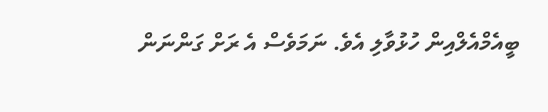ބީއެމްއެލްއިން ހުޅުވާލި އެވެ. ނަމަވެސް އެ ރަށް ގަންނަން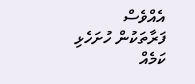އެއްވެސް ފަރާތަކުން ހުށަހެޅި ކަމެއް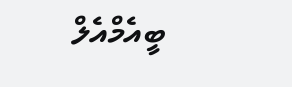ބީއެމްއެލް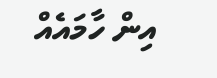އިން ހާމައެއް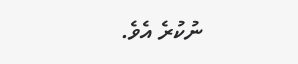ނުކުރެ އެވެ.